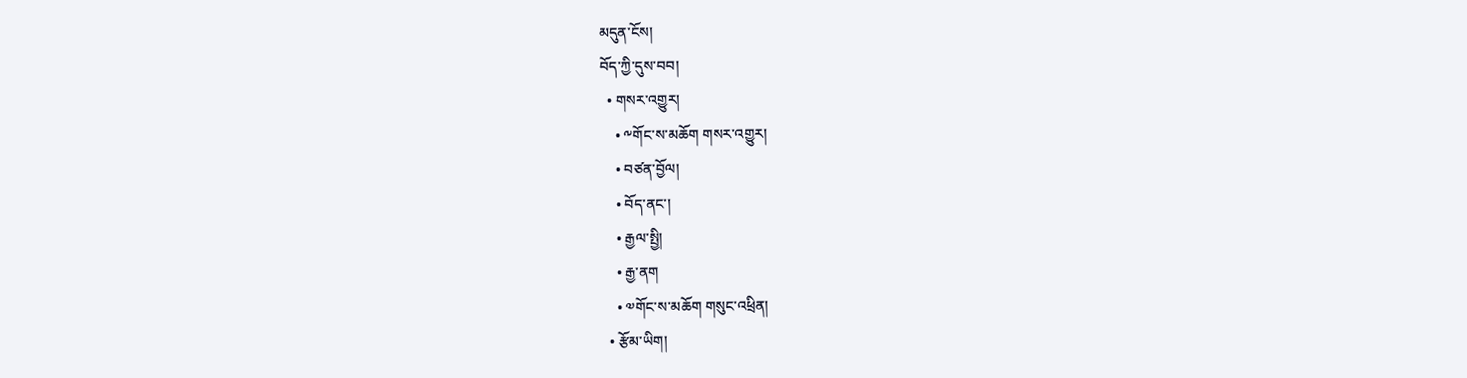མདུན་ངོས།
བོད་ཀྱི་དུས་བབ།
  • གསར་འགྱུར།
    • ༸གོང་ས་མཆོག གསར་འགྱུར།
    • བཙན་བྱོལ།
    • བོད་ནང་།
    • རྒྱལ་སྤྱི།
    • རྒྱ་ནག
    • ༧གོང་ས་མཆོག གསུང་འཕྲིན།
  • རྩོམ་ཡིག།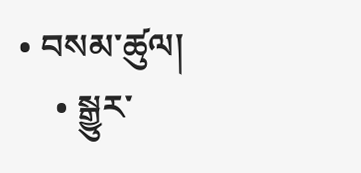• བསམ་ཚུལ།
    • སྒྱུར་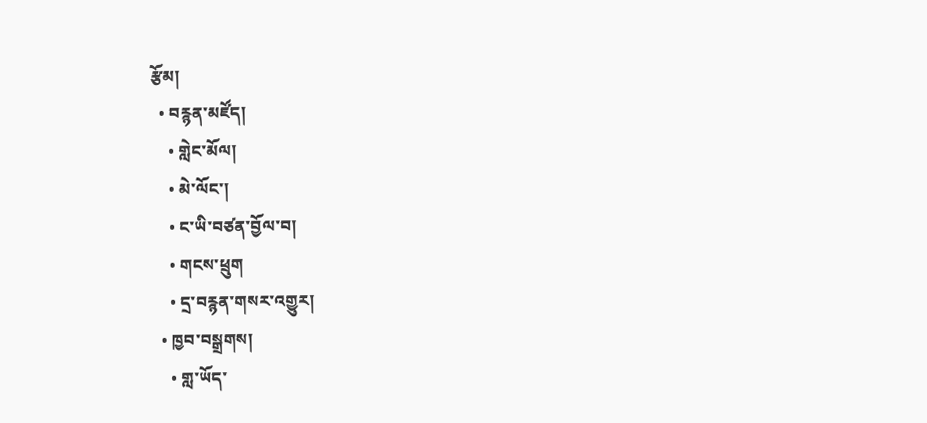རྩོམ།
  • བརྙན་མཛོད།
    • གླེང་མོལ།
    • མེ་ལོང་།
    • ང་ཡི་བཙན་བྱོལ་བ།
    • གངས་ཕྲུག
    • དྲ་བརྙན་གསར་འགྱུར།
  • ཁྱབ་བསྒྲགས།
    • གླ་ཡོད་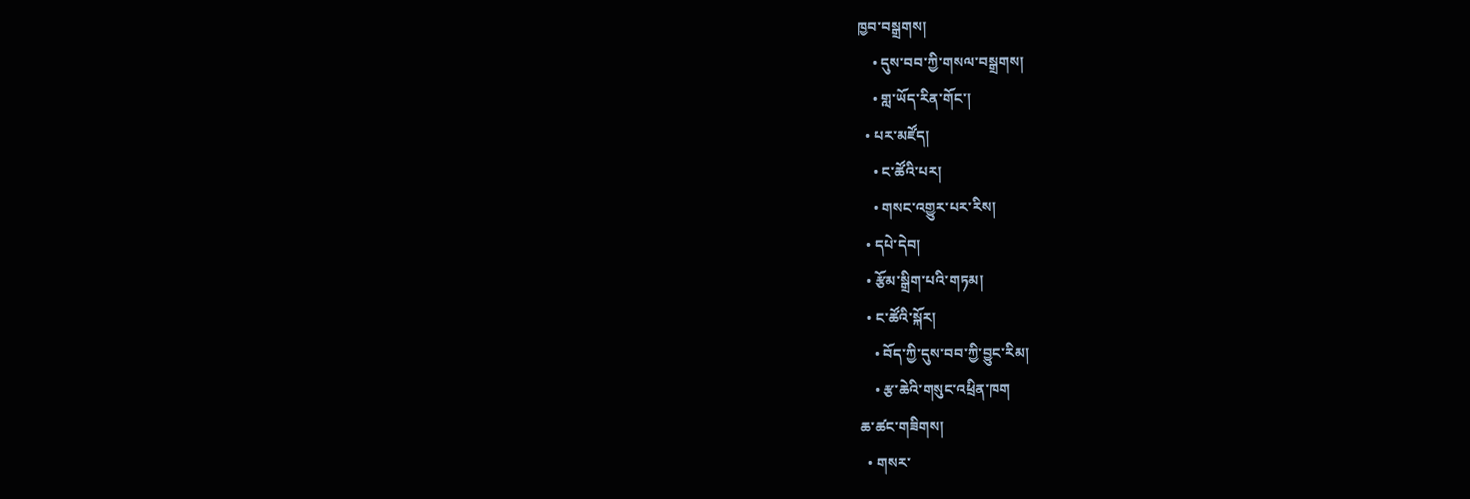ཁྱབ་བསྒྲགས།
    • དུས་བབ་ཀྱི་གསལ་བསྒྲགས།
    • གླ་ཡོད་རིན་གོང་།
  • པར་མཛོད།
    • ང་ཚོའི་པར།
    • གསང་འགྱུར་པར་རིས།
  • དཔེ་དེབ།
  • རྩོམ་སྒྲིག་པའི་གཏམ།
  • ང་ཚོའི་སྐོར།
    • བོད་ཀྱི་དུས་བབ་ཀྱི་བྱུང་རིམ།
    • རྩ་ཆེའི་གསུང་འཕྲིན་ཁག
ཆ་ཚང་གཟིགས།
  • གསར་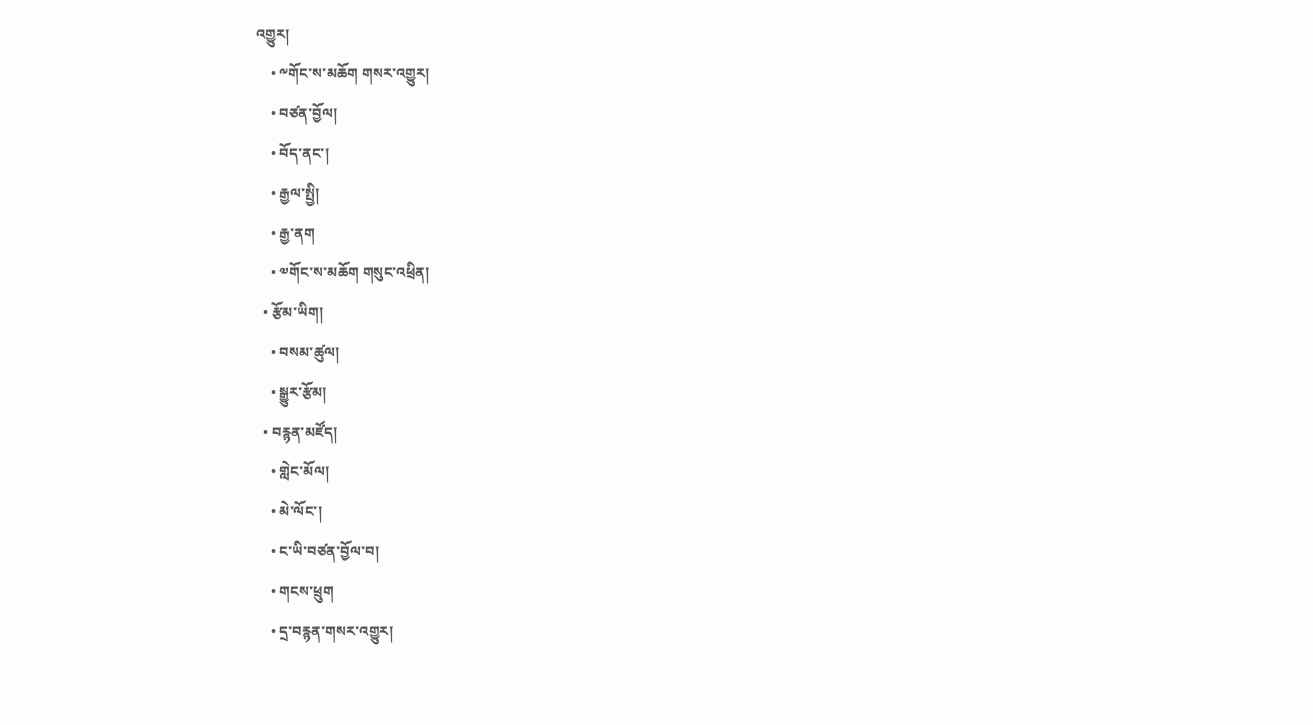འགྱུར།
    • ༸གོང་ས་མཆོག གསར་འགྱུར།
    • བཙན་བྱོལ།
    • བོད་ནང་།
    • རྒྱལ་སྤྱི།
    • རྒྱ་ནག
    • ༧གོང་ས་མཆོག གསུང་འཕྲིན།
  • རྩོམ་ཡིག།
    • བསམ་ཚུལ།
    • སྒྱུར་རྩོམ།
  • བརྙན་མཛོད།
    • གླེང་མོལ།
    • མེ་ལོང་།
    • ང་ཡི་བཙན་བྱོལ་བ།
    • གངས་ཕྲུག
    • དྲ་བརྙན་གསར་འགྱུར།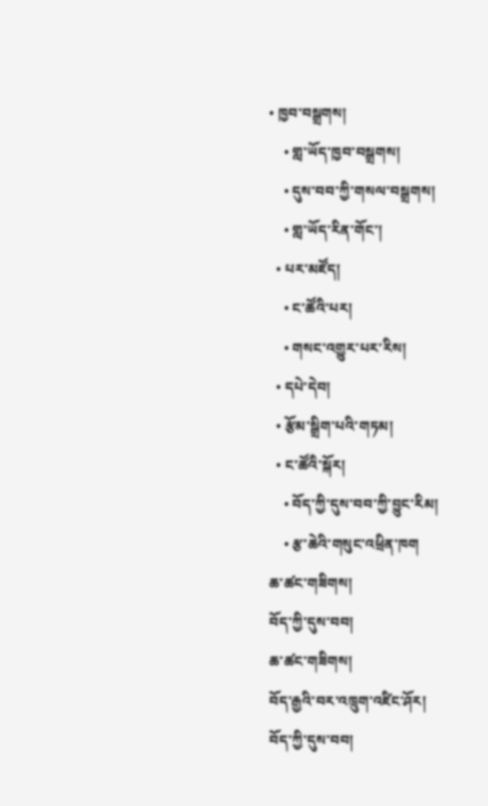• ཁྱབ་བསྒྲགས།
    • གླ་ཡོད་ཁྱབ་བསྒྲགས།
    • དུས་བབ་ཀྱི་གསལ་བསྒྲགས།
    • གླ་ཡོད་རིན་གོང་།
  • པར་མཛོད།
    • ང་ཚོའི་པར།
    • གསང་འགྱུར་པར་རིས།
  • དཔེ་དེབ།
  • རྩོམ་སྒྲིག་པའི་གཏམ།
  • ང་ཚོའི་སྐོར།
    • བོད་ཀྱི་དུས་བབ་ཀྱི་བྱུང་རིམ།
    • རྩ་ཆེའི་གསུང་འཕྲིན་ཁག
ཆ་ཚང་གཟིགས།
བོད་ཀྱི་དུས་བབ།
ཆ་ཚང་གཟིགས།
བོད་རྒྱའི་བར་འཁྲུག་འཛིང་ཤོར།
བོད་ཀྱི་དུས་བབ།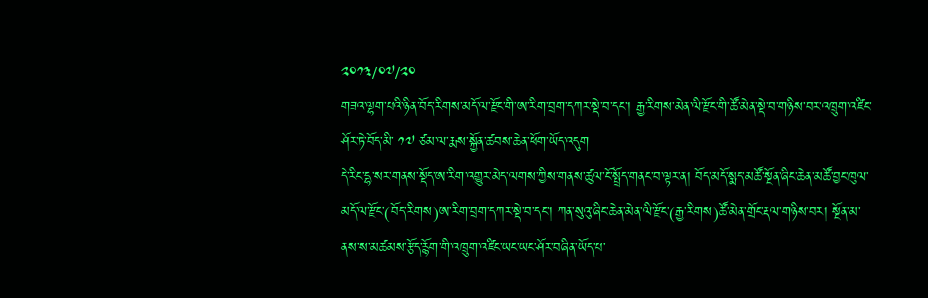༢༠༡༣/༠༧/༢༠
གཟའ་ལྷག་པའི་ཉིན་བོད་རིགས་མདོ་ལ་རྫོང་གི་ཨ་རིག་བྲག་དཀར་སྡེ་བ་དང་། རྒྱ་རིགས་མེན་ལི་རྫོང་གི་ཚོ་མེན་སྡེ་བ་གཉིས་བར་འཁྲུག་འཛིང་ཤོར་ཏེ་བོད་མི་ ༡༧ ཙམ་ལ་རྨས་སྐྱོན་ཚབས་ཆེན་ཕོག་ཡོད་འདུག
དེ་རིང་དྷ་སར་གནས་སྡོད་ཨ་རིག་འགྱུར་མེད་ལགས་ཀྱིས་གནས་ཚུལ་ངོ་སྤྲོད་གནང་བ་ལྟར་ན། བོད་མདོ་སྨད་མཚོ་སྔོན་ཞིང་ཆེན་མཚོ་བྱང་ཁུལ་མདོ་ལ་རྫོང་(བོད་རིགས)ཨ་རིག་བྲག་དཀར་སྡེ་བ་དང་། ཀན་སུའུ་ཞིང་ཆེན་མེན་ལི་རྫོང་(རྒྱ་རིགས)ཚོ་མེན་གྲོང་རྡལ་གཉིས་བར། སྔོན་མ་ནས་ས་མཚམས་རྩོད་རྙོག་གི་འཁྲུག་འཛིང་ཡང་ཡང་ཤོར་བཞིན་ཡོད་པ་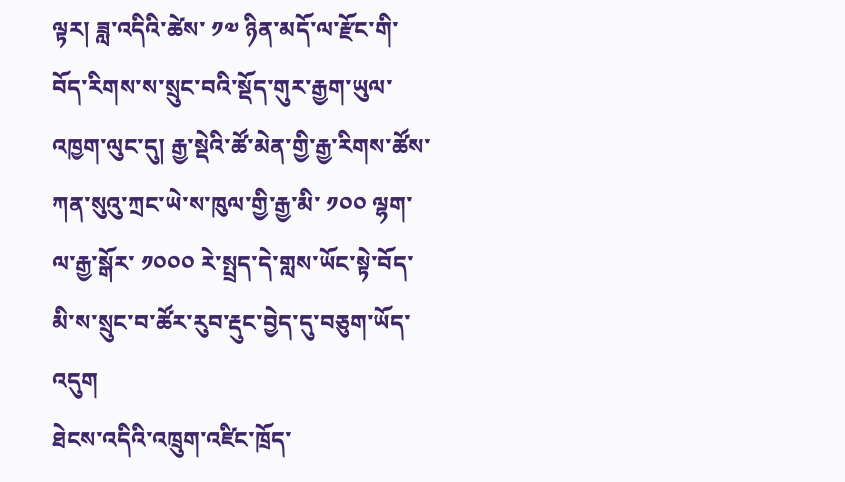ལྟར། ཟླ་འདིའི་ཚེས་ ༡༧ ཉིན་མདོ་ལ་རྫོང་གི་བོད་རིགས་ས་སྲུང་བའི་སྡོད་གུར་རྒྱག་ཡུལ་འཁྱག་ལུང་དུ། རྒྱ་སྡེའི་ཚོ་མེན་གྱི་རྒྱ་རིགས་ཚོས་ཀན་སུའུ་ཀྲང་ཡེ་ས་ཁུལ་གྱི་རྒྱ་མི་ ༡༠༠ ལྷག་ལ་རྒྱ་སྒོར་ ༡༠༠༠ རེ་སྤྲད་དེ་གླས་ཡོང་སྟེ་བོད་མི་ས་སྲུང་བ་ཚོར་རུབ་རྡུང་བྱེད་དུ་བཅུག་ཡོད་འདུག
ཐེངས་འདིའི་འཁྲུག་འཛིང་ཁྲོད་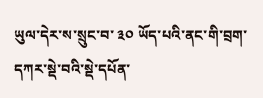ཡུལ་དེར་ས་སྲུང་བ་ ༣༠ ཡོད་པའི་ནང་གི་བྲག་དཀར་སྡེ་བའི་སྡེ་དཔོན་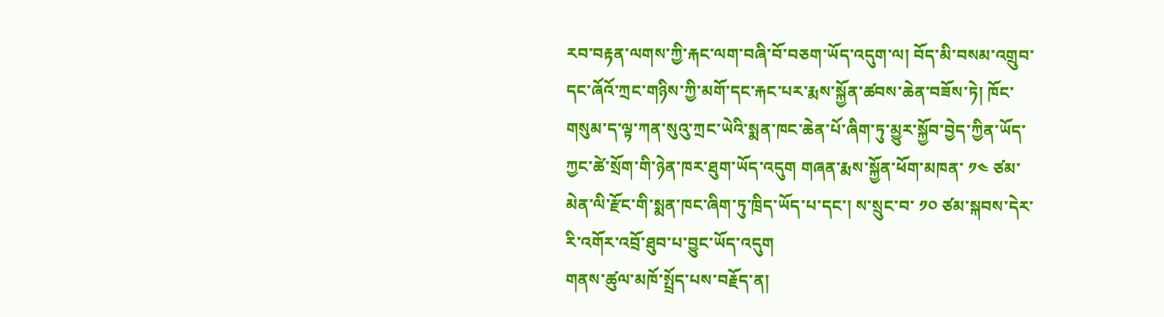རབ་བརྟན་ལགས་ཀྱི་རྐང་ལག་བཞི་བོ་བཅག་ཡོད་འདུག་ལ། བོད་མི་བསམ་འགྲུབ་དང་ཞོའོ་ཀྲང་གཉིས་ཀྱི་མགོ་དང་རྐང་པར་རྨས་སྐྱོན་ཚབས་ཆེན་བཟོས་ཏེ། ཁོང་གསུམ་ད་ལྟ་ཀན་སུའུ་ཀྲང་ཡེའི་སྨན་ཁང་ཆེན་པོ་ཞིག་ཏུ་མྱུར་སྐྱོབ་བྱེད་ཀྱིན་ཡོད་ཀྱང་ཚེ་སྲོག་གི་ཉེན་ཁར་ཐུག་ཡོད་འདུག གཞན་རྨས་སྐྱོན་ཕོག་མཁན་ ༡༤ ཙམ་མེན་ལི་རྫོང་གི་སྨན་ཁང་ཞིག་ཏུ་ཁྲིད་ཡོད་པ་དང་། ས་སྲུང་བ་ ༡༠ ཙམ་སྐབས་དེར་རི་འགོར་འབྲོ་ཐུབ་པ་བྱུང་ཡོད་འདུག
གནས་ཚུལ་མཁོ་སྤྲོད་པས་བརྗོད་ན།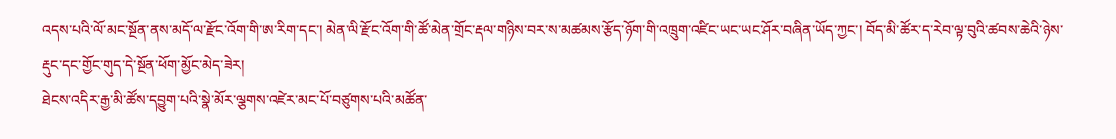འདས་པའི་ལོ་མང་སྔོན་ནས་མདོ་ལ་རྫོང་འོག་གི་ཨ་རིག་དང་། མེན་ལི་རྫོང་འོག་གི་ཚོ་མེན་གྲོང་རྡལ་གཉིས་བར་ས་མཚམས་རྩོད་ཉོག་གི་འཁྲུག་འཛིང་ཡང་ཡང་ཤོར་བཞིན་ཡོད་ཀྱང་། བོད་མི་ཚོར་ད་རེབ་ལྟ་བུའི་ཚབས་ཆེའི་ཉེས་རྡུང་དང་གྱོང་གུད་དེ་སྔོན་ཕོག་མྱོང་མེད་ཟེར།
ཐེངས་འདིར་རྒྱ་མི་ཚོས་དབྱུག་པའི་སྣེ་མོར་ལྕགས་འཛེར་མང་པོ་བཙུགས་པའི་མཚོན་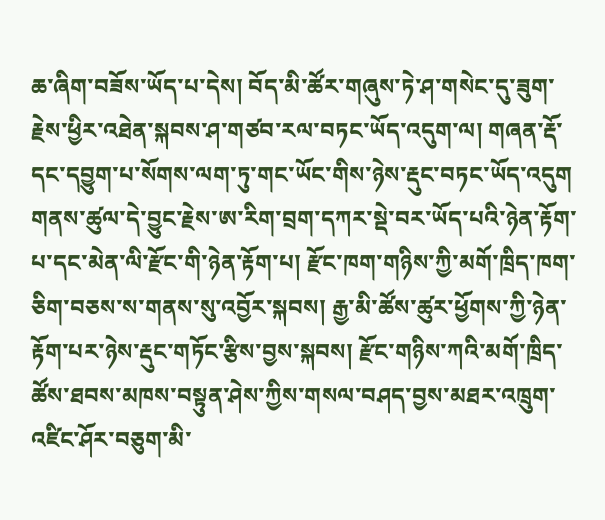ཆ་ཞིག་བཟོས་ཡོད་པ་དེས། བོད་མི་ཚོར་གཞུས་ཏེ་ཤ་གསེང་དུ་ཟུག་རྗེས་ཕྱིར་འཐེན་སྐབས་ཤ་གཙབ་རལ་བཏང་ཡོད་འདུག་ལ། གཞན་རྡོ་དང་དབྱུག་པ་སོགས་ལག་ཏུ་གང་ཡོང་གིས་ཉེས་རྡུང་བཏང་ཡོད་འདུག གནས་ཚུལ་དེ་བྱུང་རྗེས་ཨ་རིག་བྲག་དཀར་སྡེ་བར་ཡོད་པའི་ཉེན་རྟོག་པ་དང་མེན་ལི་རྫོང་གི་ཉེན་རྟོག་པ། རྫོང་ཁག་གཉིས་ཀྱི་མགོ་ཁྲིད་ཁག་ཅིག་བཅས་ས་གནས་སུ་འབྱོར་སྐབས། རྒྱ་མི་ཚོས་ཚུར་ཕྱོགས་ཀྱི་ཉེན་རྟོག་པར་ཉེས་རྡུང་གཏོང་རྩིས་བྱས་སྐབས། རྫོང་གཉིས་ཀའི་མགོ་ཁྲིད་ཚོས་ཐབས་མཁས་བསྟུན་ཤེས་ཀྱིས་གསལ་བཤད་བྱས་མཐར་འཁྲུག་འཛིང་ཤོར་བཅུག་མི་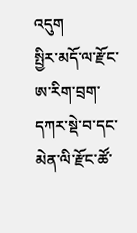འདུག
སྤྱིར་མདོ་ལ་རྫོང་ཨ་རིག་བྲག་དཀར་སྡེ་བ་དང་མེན་ལི་རྫོང་ཚོ་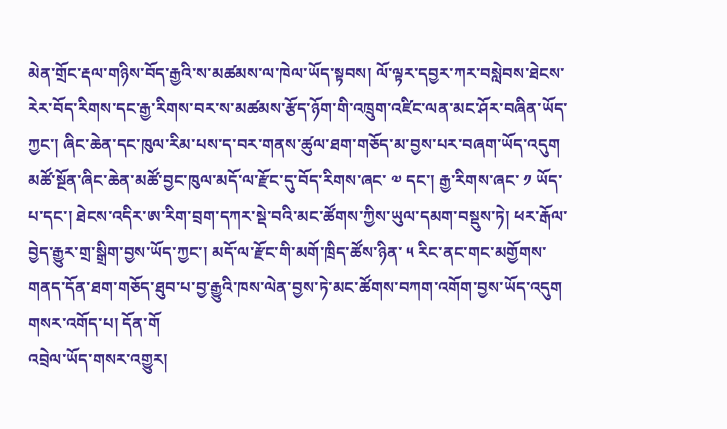མེན་གྲོང་རྡལ་གཉིས་བོད་རྒྱའི་ས་མཚམས་ལ་ཁེལ་ཡོད་སྟབས། ལོ་ལྟར་དབྱར་ཀར་བསླེབས་ཐེངས་རེར་བོད་རིགས་དང་རྒྱ་རིགས་བར་ས་མཚམས་རྩོད་ཉོག་གི་འཁྲུག་འཛིང་ལན་མང་ཤོར་བཞིན་ཡོད་ཀྱང་། ཞིང་ཆེན་དང་ཁུལ་རིམ་པས་ད་བར་གནས་ཚུལ་ཐག་གཅོད་མ་བྱས་པར་བཞག་ཡོད་འདུག
མཚོ་སྔོན་ཞིང་ཆེན་མཚོ་བྱང་ཁུལ་མདོ་ལ་རྫོང་དུ་བོད་རིགས་ཞང་ ༧ དང་། རྒྱ་རིགས་ཞང་ ༡ ཡོད་པ་དང་། ཐེངས་འདིར་ཨ་རིག་བྲག་དཀར་སྡེ་བའི་མང་ཚོགས་ཀྱིས་ཡུལ་དམག་བསྡུས་ཏེ། ཕར་རྒོལ་བྱེད་རྒྱུར་གྲ་སྒྲིག་བྱས་ཡོད་ཀྱང་། མདོ་ལ་རྫོང་གི་མགོ་ཁྲིད་ཚོས་ཉིན་ ༥ རིང་ནང་གང་མགྱོགས་གནད་དོན་ཐག་གཅོད་ཐུབ་པ་བྱ་རྒྱུའི་ཁས་ལེན་བྱས་ཏེ་མང་ཚོགས་བཀག་འགོག་བྱས་ཡོད་འདུག
གསར་འགོད་པ། དོན་གོ
འབྲེལ་ཡོད་གསར་འགྱུར།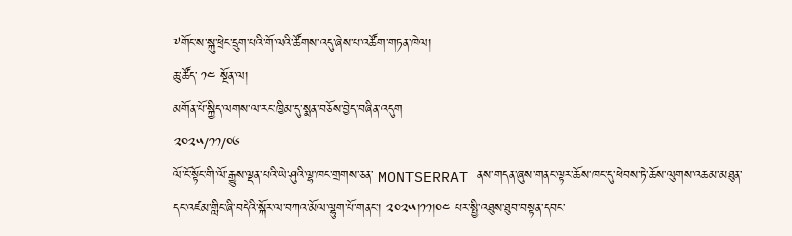༸གོང་ས་སྐུ་ཕྲེང་དྲུག་པའི་གོ་ལའི་ཚོགས་འདུ་ཞེས་པ་འཚོག་གཏན་ཁེལ།
ཆུ་ཚོད་ ༡༤ སྔོན་ལ།
མགོན་པོ་སྐྱིད་ལགས་ལ་རང་ཁྱིམ་དུ་སྨན་བཅོས་བྱེད་བཞིན་འདུག
༢༠༢༥/༡༡/༠༦
ལོ་ངོ་སྟོང་གི་ལོ་རྒྱུས་ལྡན་པའི་ཡེ་ཤུའི་ལྷ་ཁང་གྲགས་ཅན་ MONTSERRAT ནས་གདན་ཞུས་གནང་ལྟར་ཆོས་ཁང་དུ་ཕེབས་ཏེ་ཆོས་ལུགས་འཆམ་མཐུན་དང་འཛམ་གླིང་ཞི་བདེའི་སྐོར་ལ་བཀའ་མོལ་ལྷུག་པོ་གནང་། ༢༠༢༥།༡༡།༠༤ པར་སྤྱི་འཐུས་ཐུབ་བསྟན་དབང་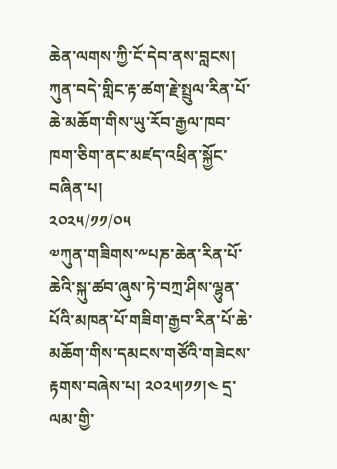ཆེན་ལགས་ཀྱི་ངོ་དེབ་ནས་བླངས།
ཀུན་བདེ་གླིང་རྟ་ཚག་རྗེ་སྤྲུལ་རིན་པོ་ཆེ་མཆོག་གིས་ཡུ་རོབ་རྒྱལ་ཁབ་ཁག་ཅིག་ནང་མཛད་འཕྲིན་སྐྱོང་བཞིན་པ།
༢༠༢༥/༡༡/༠༥
༧ཀུན་གཟིགས་༸པཎ་ཆེན་རིན་པོ་ཆེའི་སྐུ་ཚབ་ཞུས་ཏེ་བཀྲ་ཤིས་ལྷུན་པོའི་མཁན་པོ་གཟིག་རྒྱབ་རིན་པོ་ཆེ་མཆོག་གིས་དམངས་གཙོའི་གཟེངས་རྟགས་བཞེས་པ། ༢༠༢༥།༡༡།༤ དྲ་ལམ་གྱི་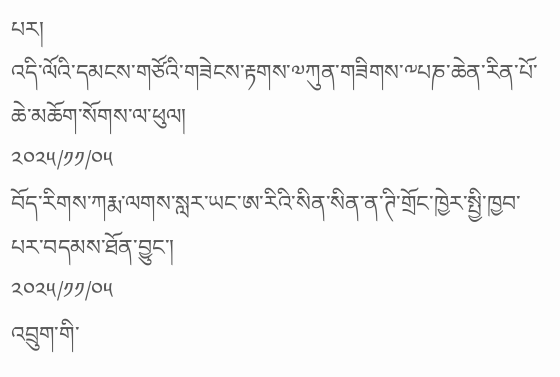པར།
འདི་ལོའི་དམངས་གཙོའི་གཟེངས་རྟགས་༧ཀུན་གཟིགས་༸པཎ་ཆེན་རིན་པོ་ཆེ་མཆོག་སོགས་ལ་ཕུལ།
༢༠༢༥/༡༡/༠༥
བོད་རིགས་ཀརྨ་ལགས་སླར་ཡང་ཨ་རིའི་སིན་སིན་ན་ཊི་གྲོང་ཁྱེར་སྤྱི་ཁྱབ་པར་བདམས་ཐོན་བྱུང་།
༢༠༢༥/༡༡/༠༥
འབྲུག་གི་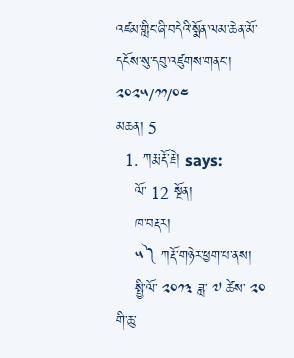འཛམ་གླིང་ཞི་བདེའི་སྨོན་ལམ་ཆེན་མོ་དངོས་སུ་དབུ་འཛུགས་གནང་།
༢༠༢༥/༡༡/༠༤
མཆན། 5
  1. ཀརྨ་རྡོ་རྗེ། says:
    ལོ་ 12 སྔོན།
    ཁ་བརྡར།
    ༥༽ ཀརྡོ་གཉེར་ཕྱག་པ་ནས།
    སྤྱི་ལོ་ ༢༠༡༣ ཟླ་ ༧ ཚེས་ ༢༠ གི་ཆུ་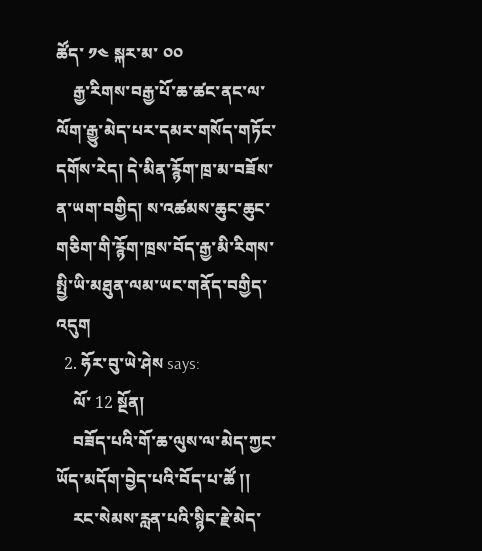ཚོད་ ༡༤ སྐར་མ་ ༠༠
    རྒྱ་རིགས་བརྒྱ་པོ་ཆ་ཚང་ནང་ལ་ལོག་རྒྱུ་མེད་པར་དམར་གསོད་གཏོང་དགོས་རེད། དེ་མིན་རྙོག་ཁྲ་མ་བཟོས་ན་ཡག་བགྱིད། ས་འཚམས་ཆུང་ཆུང་གཅིག་གི་རྙོག་ཁྲས་བོད་རྒྱ་མི་རིགས་སྤྱི་ཡི་མཐུན་ལམ་ཡང་གནོད་བགྱིད་འདུག
  2. ཧོར་བུ་ཡེ་ཤེས says:
    ལོ་ 12 སྔོན།
    བཟོད་པའི་གོ་ཆ་ལུས་ལ་མེད་ཀྱང་ཡོད་མདོག་བྱེད་པའི་བོད་པ་ཚོ །།
    རང་སེམས་རླན་པའི་སྙིང་རྗེ་མེད་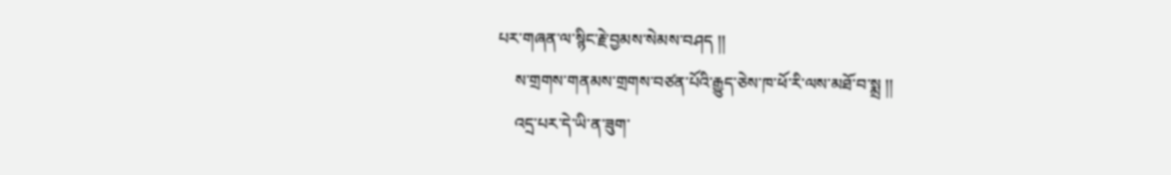པར་གཞན་ལ་སྙིང་རྗེ་བྱམས་སེམས་བཤད །།
    ས་གྲགས་གནམས་གྲགས་བཙན་པོའི་རྒྱུད་ཅེས་ཁ་ཕོ་རི་ལས་མཐོ་བ་སྨྲ །།
    འདྲ་པར་དེ་ཡི་ན་ཟུག་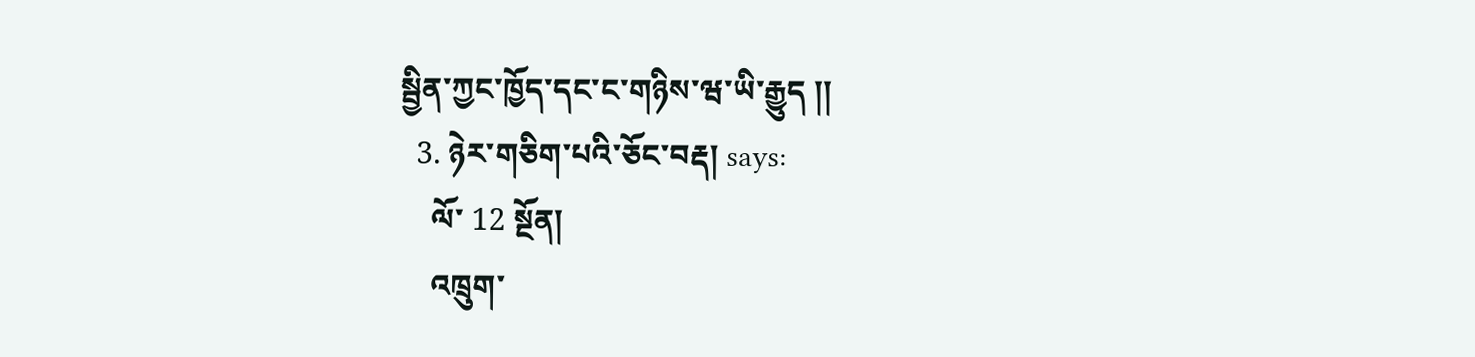སྦྱིན་ཀྱང་ཁྱོད་དང་ང་གཉིས་ཝ་ཡི་རྒྱུད །།
  3. ཉེར་གཅིག་པའི་ཅོང་བརྡ། says:
    ལོ་ 12 སྔོན།
    འཁྲུག་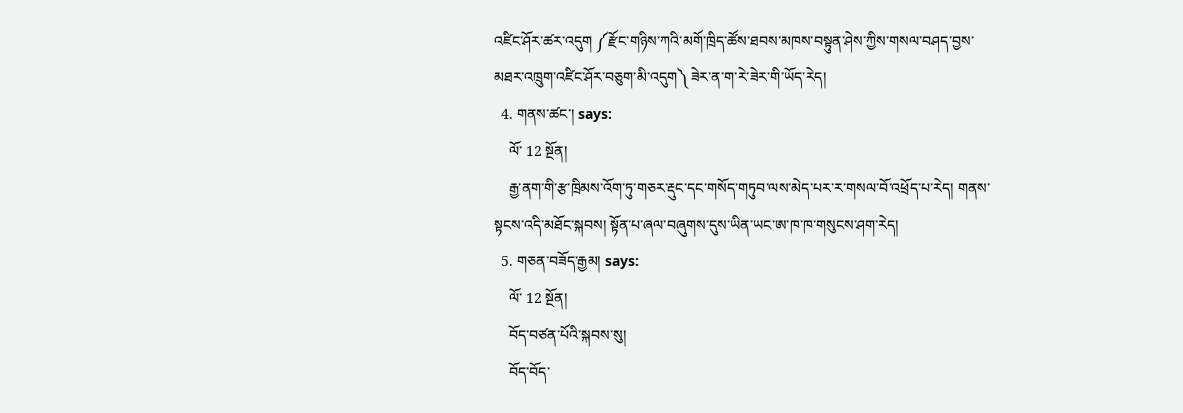འཛིང་ཤོར་ཚར་འདུག ༼རྫོང་གཉིས་ཀའི་མགོ་ཁྲིད་ཚོས་ཐབས་མཁས་བསྟུན་ཤེས་ཀྱིས་གསལ་བཤད་བྱས་མཐར་འཁྲུག་འཛིང་ཤོར་བཅུག་མི་འདུག༽ ཟེར་ན་ག་རེ་ཟེར་གི་ཡོད་རེད།
  4. གནས་ཚང་། says:
    ལོ་ 12 སྔོན།
    རྒྱ་ནག་གི་རྩ་ཁྲིམས་འོག་ཏུ་གཅར་རྡུང་དང་གསོད་གཏུབ་ལས་མེད་པར་ར་གསལ་བོ་འཕྲོད་པ་རེད། གནས་སྟངས་འདི་མཐོང་སྐབས། སྟོན་པ་ཞལ་བཞུགས་དུས་ཡིན་ཡང་ཨ་ཁ་ཁ་གསུངས་ཤག་རེད།
  5. གཅན་བཟོད་རྒྱམ། says:
    ལོ་ 12 སྔོན།
    བོད་བཙན་པོའི་སྐབས་སུ།
    བོད་བོད་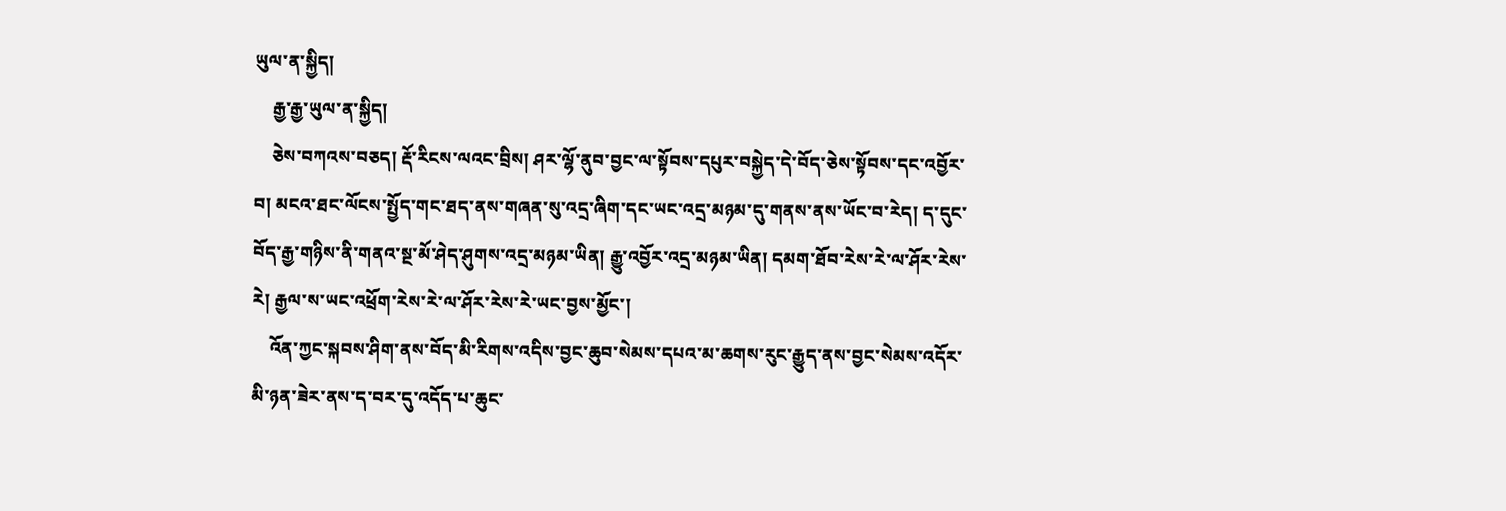ཡུལ་ན་སྐྱིད།
    རྒྱ་རྒྱ་ཡུལ་ན་སྐྱིད།
    ཅེས་བཀའས་བཅད། རྡོ་རིངས་ལའང་བྲིས། ཤར་ལྷོ་ནུབ་བྱང་ལ་སྟོབས་དཔུར་བསྐྱེད་དེ་བོད་ཅེས་སྟོབས་དང་འབྱོར་བ། མངའ་ཐང་ལོངས་སྤྱོད་གང་ཐད་ནས་གཞན་སུ་འདྲ་ཞིག་དང་ཡང་འདྲ་མཉམ་དུ་གནས་ནས་ཡོང་བ་རེད། ད་དུང་བོད་རྒྱ་གཉིས་ནི་གནའ་སྔ་མོ་ཤེད་ཤུགས་འདྲ་མཉམ་ཡིན། རྒྱུ་འབྱོར་འདྲ་མཉམ་ཡིན། དམག་ཐོབ་རེས་རེ་ལ་ཤོར་རེས་རེ། རྒྱལ་ས་ཡང་འཕྲོག་རེས་རེ་ལ་ཤོར་རེས་རེ་ཡང་བྱས་མྱོང་།
    འོན་ཀྱང་སྐབས་ཤིག་ནས་བོད་མི་རིགས་འདིས་བྱང་ཆུབ་སེམས་དཔའ་མ་ཆགས་རུང་རྒྱུད་ནས་བྱང་སེམས་འདོར་མི་ཉན་ཟེར་ནས་ད་བར་དུ་འདོད་པ་ཆུང་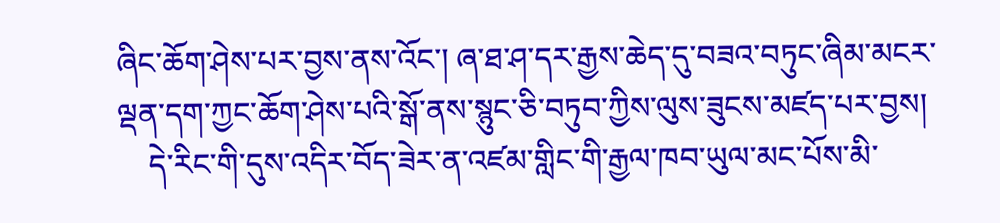ཞིང་ཆོག་ཤེས་པར་བྱས་ནས་འོང་། ཞ་ཐ་ཤ་དར་རྒྱས་ཆེད་དུ་བཟའ་བཏུང་ཞིམ་མངར་ལྡན་དག་ཀྱང་ཆོག་ཤེས་པའི་སྒོ་ནས་སྙུང་ཅི་བཏུབ་ཀྱིས་ལུས་ཟུངས་མཛད་པར་བྱས།
    དེ་རིང་གི་དུས་འདིར་བོད་ཟེར་ན་འཛམ་གླིང་གི་རྒྱལ་ཁབ་ཡུལ་མང་པོས་མི་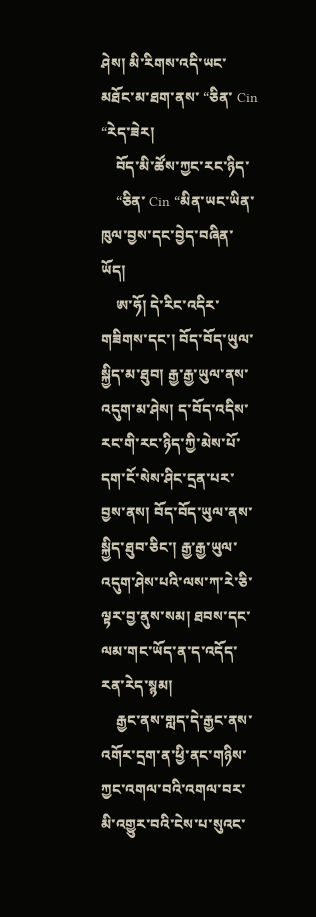ཤེས། མི་རིགས་འདི་ཡང་མཐོང་མ་ཐག་ནས་ “ཅིན་ Cin “རེད་ཟེར།
    བོད་མི་ཚོས་ཀྱང་རང་ཉིད་
    “ཅིན་ Cin “མིན་ཡང་ཡིན་ཁུལ་བྱས་དང་བྱེད་བཞིན་ཡོད།
    ཨ་ཧོ། དེ་རིང་འདིར་གཟིགས་དང་། བོད་བོད་ཡུལ་སྐྱིད་མ་ཐུབ། རྒྱ་རྒྱ་ཡུལ་ནས་འདུག་མ་ཤེས། ད་བོད་འདིས་རང་གི་རང་ཉིད་ཀྱི་མེས་པོ་དག་ངོ་སེས་ཤིང་དྲན་པར་བྱས་ནས། བོད་བོད་ཡུལ་ནས་སྐྱིད་ཐུབ་ཅིང་། རྒྱ་རྒྱ་ཡུལ་འདུག་ཤེས་པའི་ལས་ཀ་རེ་ཅི་ལྟར་བྱ་ནུས་སམ། ཐབས་དང་ལམ་གང་ཡོད་ན་ད་འདོད་རན་རེད་སྙམ།
    རྒྱང་ནས་གླད་དེ་རྒྱང་ནས་འགོར་དྲག་ན་ཕྱི་ནང་གཉིས་ཀྱང་འགལ་བའི་འགལ་བར་མི་འགྱུར་བའི་ངེས་པ་སུའང་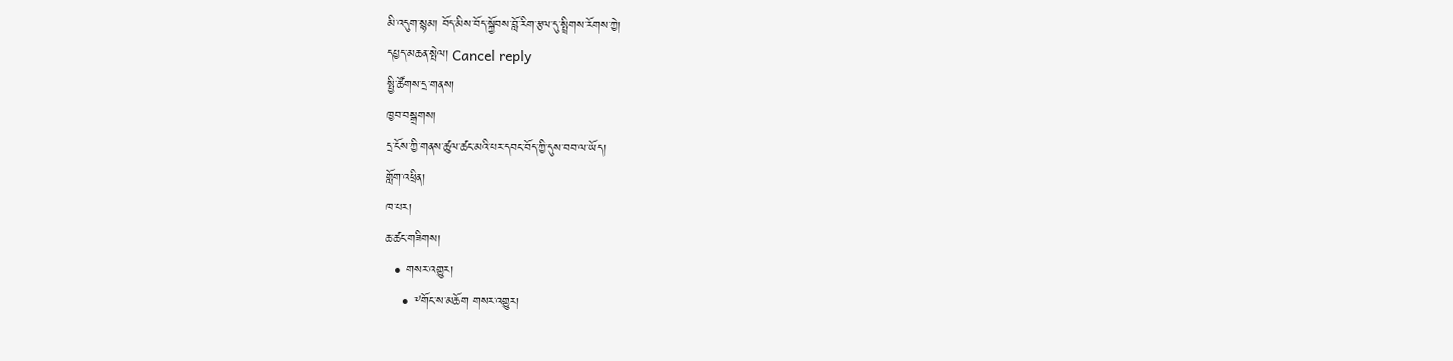མི་འདུག་སྙམ། བོད་མིས་བོད་སྐྱོབས་བློ་རིག་རྩལ་དུ་སྤྲིགས་རོགས་ཀྱེ།
དཔྱད་མཆན་སྤེལ། Cancel reply
སྤྱི་ཚོགས་དྲ་གནས།
ཁྱབ་བསྒྲགས།
དྲ་ངོས་ཀྱི་གནས་ཚུལ་ཚང་མའི་པར་དབང་བོད་ཀྱི་དུས་བབ་ལ་ཡོད།
གློག་འཕྲིན།
ཁ་པར།
ཆ་ཚང་གཟིགས།
  • གསར་འགྱུར།
    • ༸གོང་ས་མཆོག གསར་འགྱུར།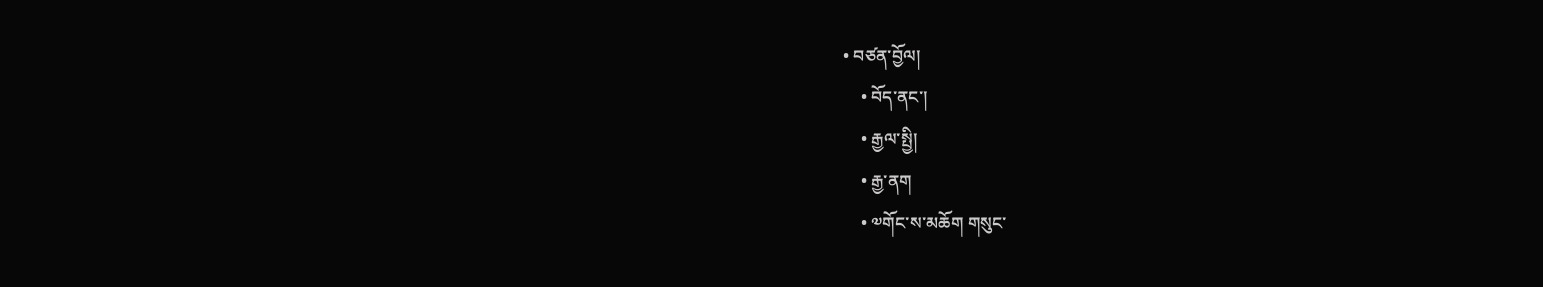• བཙན་བྱོལ།
    • བོད་ནང་།
    • རྒྱལ་སྤྱི།
    • རྒྱ་ནག
    • ༧གོང་ས་མཆོག གསུང་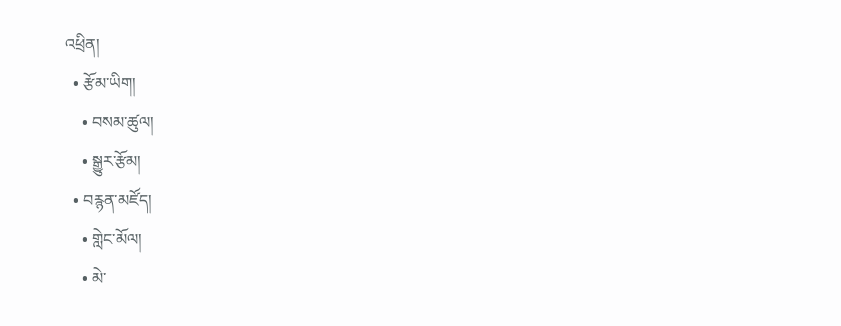འཕྲིན།
  • རྩོམ་ཡིག།
    • བསམ་ཚུལ།
    • སྒྱུར་རྩོམ།
  • བརྙན་མཛོད།
    • གླེང་མོལ།
    • མེ་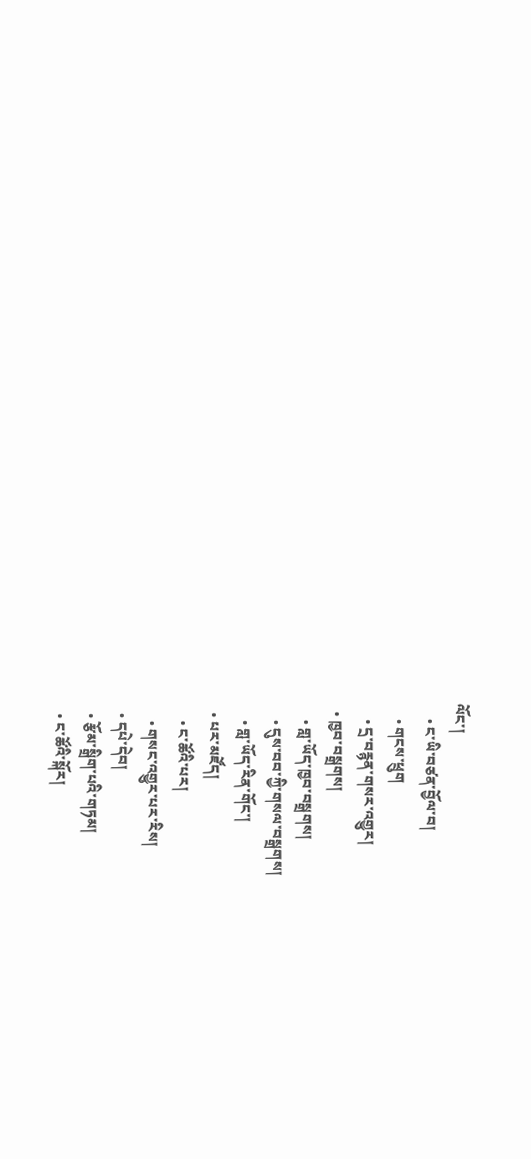ལོང་།
    • ང་ཡི་བཙན་བྱོལ་བ།
    • གངས་ཕྲུག
    • དྲ་བརྙན་གསར་འགྱུར།
  • ཁྱབ་བསྒྲགས།
    • གླ་ཡོད་ཁྱབ་བསྒྲགས།
    • དུས་བབ་ཀྱི་གསལ་བསྒྲགས།
    • གླ་ཡོད་རིན་གོང་།
  • པར་མཛོད།
    • ང་ཚོའི་པར།
    • གསང་འགྱུར་པར་རིས།
  • དཔེ་དེབ།
  • རྩོམ་སྒྲིག་པའི་གཏམ།
  • ང་ཚོའི་སྐོར།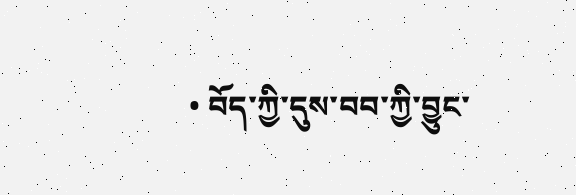• བོད་ཀྱི་དུས་བབ་ཀྱི་བྱུང་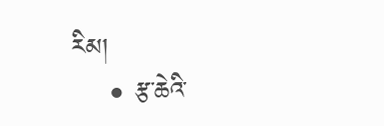རིམ།
    • རྩ་ཆེའི་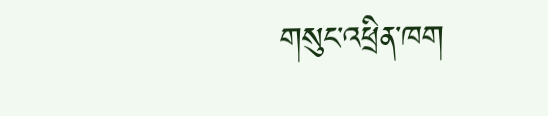གསུང་འཕྲིན་ཁག